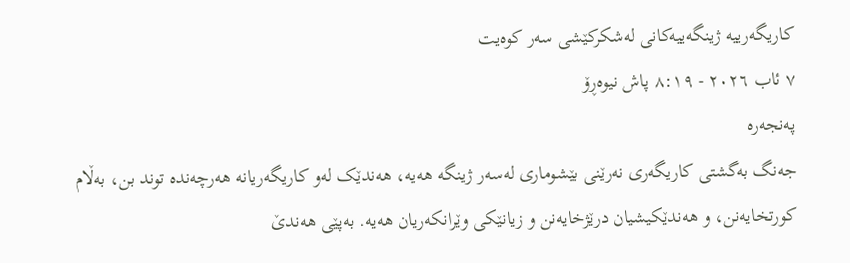کاریگەرییە ژینگەییەکانی لەشکرکێشی سەر کوەیت
٧ ئاب ٢٠٢٦ - ٨:١٩ پاش نیوەڕۆ
پەنجەرە
جەنگ بەگشتى کاریگەری نەرێنی بێشوماری لەسەر ژینگە هەیە، هەندێک لەو کاریگەریانە هەرچەندە توند بن، بەڵام کورتخایەنن، و هەندێکیشیان درێژخایەنن و زیانێکی وێرانکەریان هەیە. بەپێى هەندێ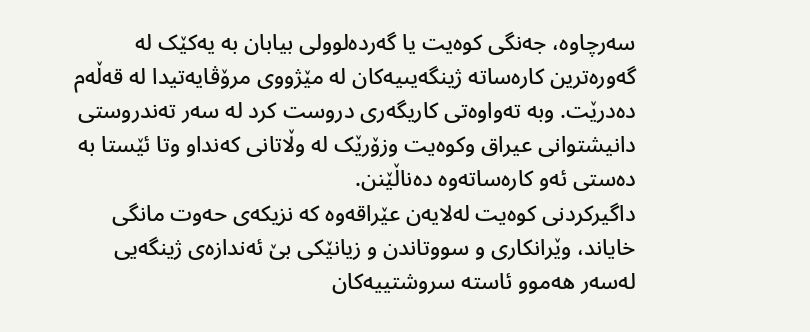سەرچاوە، جەنگى کوەیت یا گەردەلوولى بیابان بە یەکێک لە گەورەترین کارەساتە ژینگەیىیەکان لە مێژووى مرۆڤایەتیدا لە قەڵەم دەدرێت. وبە تەواوەتى کاریگەرى دروست کرد لە سەر تەندروستى دانیشتوانى عیراق وکوەیت وزۆرێک لە وڵاتانى کەنداو وتا ئێستا بە دەستى ئەو کارەساتەوە دەناڵێنن.
داگیرکردنی کوەیت لەلایەن عێراقەوە کە نزیکەى حەوت مانگى خایاند، وێرانکاری و سووتاندن و زیانێکی بێ ئەندازەی ژینگەیی لەسەر هەموو ئاستە سروشتییەکان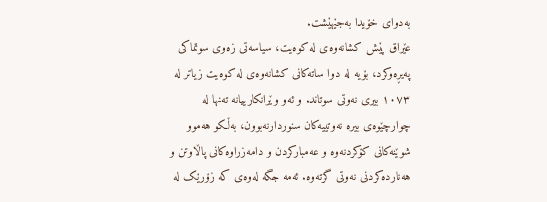بەدواى خۆیدا بەجێهێشت.
عێراق پێش کشانەوەى لە کوەیت، سیاسەتی زەوی سوتماکى پەیڕەوکرد، بۆیە لە دوا ساتەکانى کشانەوەى لە کوەیت زیاتر لە ١٠٧٣ بیری نەوتى سوتاند. و ئەو وێرانکارییانە تەنها لە چوارچێوەى بیرە نەوتییەکان سنوردارنەبوون، بەڵکو هەموو شوێنەکانى کۆکردنەوە و عەمبارکردن و دامەزراوەکانى پاڵاوتن و هەناردەکردنی نەوتى گرتەوە. ئەمە جگە لەوەى کە زۆرێک لە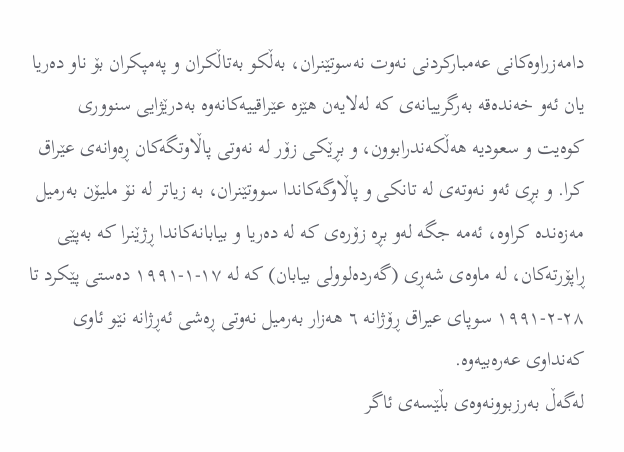دامەزراوەکانى عەمبارکردنى نەوت نەسوتێنران، بەڵکو بەتاڵکران و پەمپکران بۆ ناو دەریا یان ئەو خەندەقە بەرگرییانەی کە لەلایەن هێزە عێراقییەکانەوە بەدرێژایی سنووری کوەیت و سعودیە هەڵکەندرابوون، و بڕێکى زۆر لە نەوتی پاڵاوتگەکان ڕەوانەی عێراق کرا. و بڕی ئەو نەوتەی لە تانکی و پاڵاوگەکاندا سووتێنران، بە زیاتر لە نۆ ملیۆن بەرمیل مەزەندە کراوە، ئەمە جگە لەو بڕە زۆرەی کە لە دەریا و بیابانەکاندا ڕژێنرا کە بەپێى ڕاپۆرتەکان، لە ماوەى شەڕى (گەردەلوولى بیابان) کە لە ١٧-١-١٩٩١ دەستى پێکرد تا ٢٨-٢-١٩٩١ سوپاى عیراق ڕۆژانە ٦ هەزار بەرمیل نەوتى ڕەشى ئەڕژانە نێو ئاوى کەنداوى عەرەبیەوە.
لەگەڵ بەرزبوونەوەی بڵێسەی ئاگر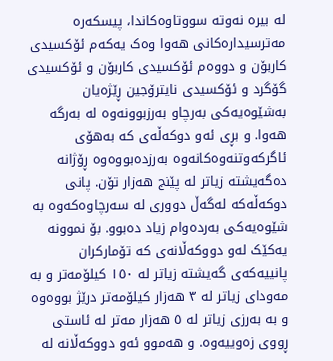لە بیرە نەوتە سووتاوەکاندا، پیسکەرە مەترسیدارەکانى هەوا وەک یەکەم ئۆکسیدى کاربۆن و دووەم ئۆکسیدی کاربۆن و ئۆکسیدی گۆگرد و ئۆکسیدی نایترۆجین ڕێژەیان بەشێوەیەکى بەرچاو بەرزبوونەوە لە بەرگە هەوا. و بڕی ئەو دوکەڵەی کە بەهۆی ئاگرکەوتنەوەکانەوە بەرزدەبووەوە ڕۆژانە دەگەیشتە زیاتر لە پێنج هەزار تۆن. پانی دوکەڵەکە لەگەڵ دووری لە سەرچاوەکەوە بە شێوەیەکی بەردەوام زیاد دەبوو. بۆ نموونە یەکێک لەو دووکەڵانەى کە تۆمارکران پانییەکەی گەیشتە زیاتر لە ١٥٠ کیلۆمەتر و بە مەودای زیاتر لە ٣ هەزار کیلۆمەتر درێژ بووەوە و بە بەرزى زیاتر لە ٥ هەزار مەتر لە ئاستى ڕووى زەوییەوە. و هەموو ئەو دووکەڵانە لە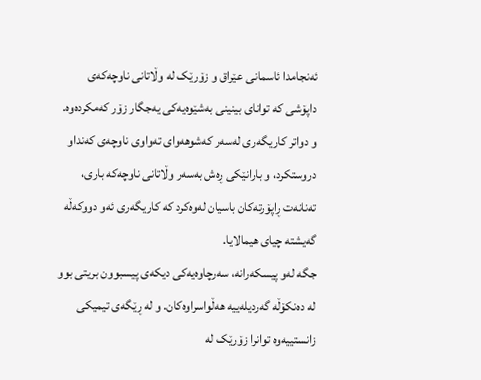ئەنجامدا ئاسمانی عێراق و زۆرێک لە وڵاتانى ناوچەکەى داپۆشی کە توانای بینینى بەشێوەیەکى یەجگار زۆر کەمکردەوە. و دواتر کاریگەری لەسەر کەشوهەوای تەواوی ناوچەی کەنداو دروستکرد، و بارانێکی ڕەش بەسەر وڵاتانى ناوچەکە بارى، تەنانەت ڕاپۆرتەکان باسیان لەوەکرد کە کاریگەرى ئەو دووکەڵە گەیشتە چیای هیمالایا.
جگە لەو پیسکەرانە، سەرچاوەیەکی دیکەی پیسبوون بریتی بوو لە دەنکۆڵە گەردیلەییە هەڵواسراوەکان. و لە ڕێگەى تیمیکى زانستییەوە توانرا زۆرێک لە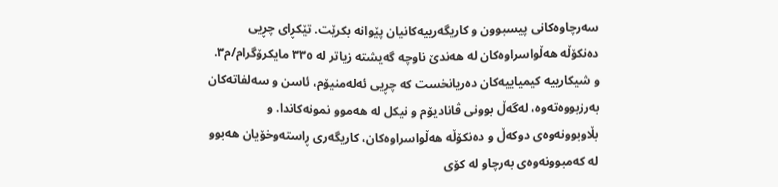سەرچاوەکانى پیسبوون و کاریگەرییەکانیان پێوانە بکرێت. تێکڕای چڕیی دەنکۆڵە هەڵواسراوەکان لە هەندێ ناوچە گەیشتە زیاتر لە ٣٣٥ مایکرۆگرام/م٣. و شیکارییە کیمیاییەکان دەریانخست کە چڕیی ئەلەمنیۆم، ئاسن و سەلفاتەکان بەرزبووەتەوە، لەگەڵ بوونى ڤانادیۆم و نیکل لە هەموو نمونەکاندا. و بڵاوبوونەوەی دوکەڵ و دەنکۆڵە هەڵواسراوەکان، کاریگەرى ڕاستەوخۆیان هەبوو لە کەمبوونەوەی بەرچاو لە کۆی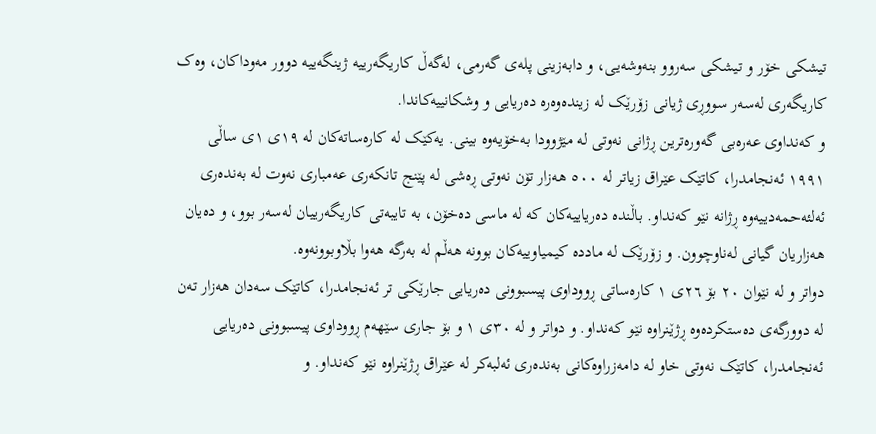تیشکی خۆر و تیشکی سەروو بنەوشەیی، و دابەزینى پلەی گەرمی، لەگەڵ کاریگەرییە ژینگەییە دوور مەوداکان، وەک کاریگەری لەسەر سووڕی ژیانی زۆرێک لە زیندەوەرە دەریایی و وشکانییەکاندا.
و کەنداوى عەرەبی گەورەترین ڕژانی نەوتی لە مێژوودا بەخۆیەوە بینی. یەکێک لە کارەساتەکان لە ١٩ی ١ی ساڵی ١٩٩١ ئەنجامدرا، کاتێک عێراق زیاتر لە ٥٠٠ هەزار تۆن نەوتی ڕەشى لە پێنج تانکەرى عەمبارى نەوت لە بەندەری ئەلئەحمەدییەوە ڕژانە نێو کەنداو. باڵندە دەریاییەکان کە لە ماسی دەخۆن، بە تایبەتی کاریگەرییان لەسەر بوو، و دەیان هەزاریان گیانی لەناوچوون. و زۆرێک لە ماددە کیمیاوییەکان بوونە هەڵم لە بەرگە هەوا بڵاوبوونەوە.
دواتر و لە نێوان ٢٠ بۆ ٢٦ی ١ کارەساتى ڕووداوی پیسبوونی دەریایی جارێکى تر ئەنجامدرا، کاتێک سەدان هەزار تەن لە دوورگەى دەستکردەوە ڕژێنراوە نێو کەنداو. و دواتر و لە ٣٠ى ١ و بۆ جارى سێهەم ڕووداوی پیسبوونی دەریایی ئەنجامدرا، کاتێک نەوتی خاو لە دامەزراوەکانى بەندەری ئەلبەکر لە عێراق ڕژێنراوە نێو کەنداو. و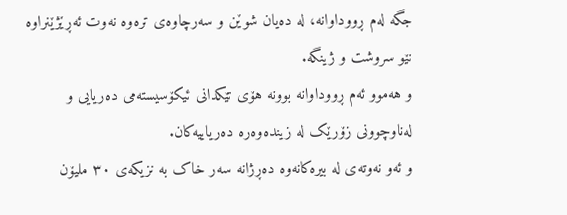جگە لەم ڕووداوانە، لە دەیان شوێن و سەرچاوەى ترەوە نەوت ئەڕێژێنراوە نێو سروشت و ژینگە.
و هەموو ئەم ڕووداوانە بوونە هۆى تێکدانى ئیکۆسیستەمى دەریایى و لەناوچوونى زۆرێک لە زیندەوەرە دەریاییەکان.
و ئەو نەوتەی لە بیرەکانەوە دەڕژانە سەر خاک بە نزیکەى ٣٠ ملیۆن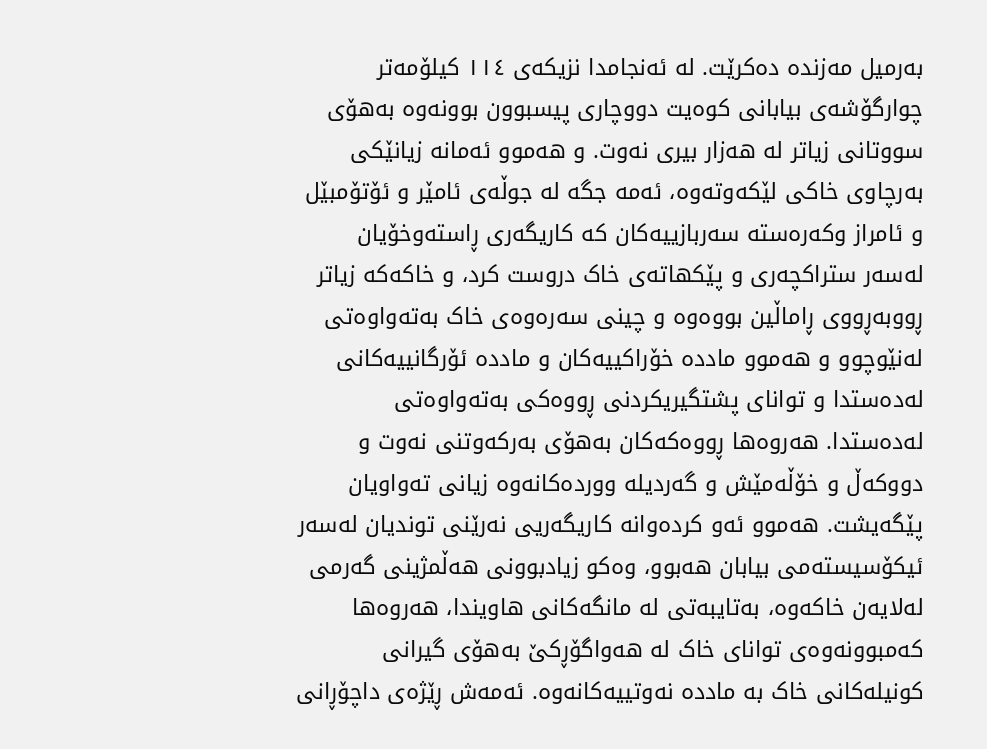بەرمیل مەزندە دەکرێت. لە ئەنجامدا نزیکەی ١١٤ کیلۆمەتر چوارگۆشەی بیابانی کوەیت دووچارى پیسبوون بوونەوە بەهۆی سووتانی زیاتر لە هەزار بیری نەوت. و هەموو ئەمانە زیانێکی بەرچاوی خاکی لێکەوتەوە، ئەمە جگە لە جوڵەی ئامێر و ئۆتۆمبێل و ئامراز وکەرەستە سەربازییەکان کە کاریگەرى ڕاستەوخۆیان لەسەر ستراکچەرى و پێکهاتەى خاک دروست کرد، و خاکەکە زیاتر ڕووبەڕووى ڕاماڵین بووەوە و چینى سەرەوەى خاک بەتەواوەتى لەنێوچوو و هەموو ماددە خۆراکییەکان و ماددە ئۆرگانییەکانى لەدەستدا و توانای پشتگیریکردنی ڕووەکى بەتەواوەتى لەدەستدا. هەروەها ڕووەکەکان بەهۆی بەرکەوتنی نەوت و دووکەڵ و خۆڵەمێش و گەردیلە ووردەکانەوە زیانی تەواویان پێگەیشت. هەموو ئەو کردەوانە کاریگەریی نەرێنی توندیان لەسەر ئیکۆسیستەمی بیابان هەبوو، وەکو زیادبوونی هەڵمژینی گەرمی لەلایەن خاکەوە، بەتایبەتی لە مانگەکانى هاویندا، هەروەها کەمبوونەوەی تواناى خاک لە هەواگۆڕکێ بەهۆی گیرانی کونیلەکانی خاک بە ماددە نەوتییەکانەوە. ئەمەش ڕێژەی داچۆڕانى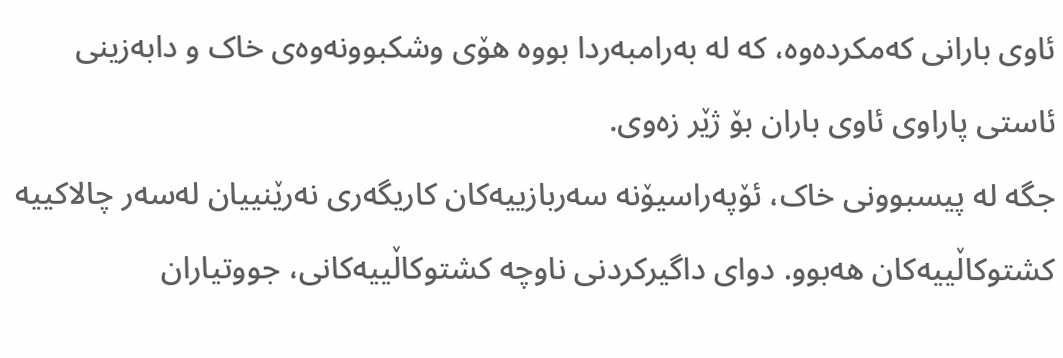ئاوی بارانى کەمکردەوە، کە لە بەرامبەردا بووە هۆی وشکبوونەوەی خاک و دابەزینى ئاستى پاراوی ئاوى باران بۆ ژێر زەوى.
جگە لە پیسبوونی خاک، ئۆپەراسیۆنە سەربازییەکان کاریگەری نەرێنییان لەسەر چالاکییە کشتوکاڵییەکان هەبوو. دوای داگیرکردنی ناوچە کشتوکاڵییەکانی، جووتیاران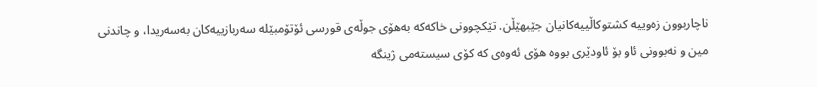ناچاربوون زەوییە کشتوکاڵییەکانیان جێبهێڵن. تێکچوونی خاکەکە بەهۆی جوڵەی قورسی ئۆتۆمبێلە سەربازییەکان بەسەریدا، و چاندنی مین و نەبوونی ئاو بۆ ئاودێری بووە هۆى ئەوەى کە کۆى سیستەمى ژینگە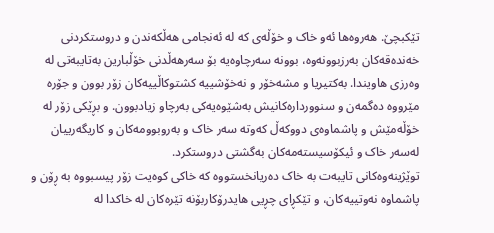تێکبچێ. هەروەها ئەو خاک و خۆڵەی کە لە ئەنجامی هەڵکەندن و دروستکردنی خەندەقەکان بەرزبوونەوە، بوونە سەرچاوەیە بۆ سەرهەڵدنى خۆڵبارین بەتایبەتی لە وەرزی هاویندا. بەکتیریا و مشەخۆر و نەخۆشییە کشتوکاڵییەکان زۆر بوون و جۆرە مێرووە دەگمەن و سنووردارەکانیش بەشێوەیەکى بەرچاو زیادبوون. و بڕێکى زۆر لە خۆڵەمێش و پاشماوەى دووکەڵ کەوتە سەر خاک و بەروبوومەکان و کاریگەرییان لەسەر خاک و ئیکۆسیستەمەکان بەگشتى دروستکرد.
توێژینەوەکانى تایبەت بە خاک دەریانخستووە کە خاکى کوەیت زۆر پیسبووە بە ڕۆن و پاشماوە نەوتییەکان، و تێکڕای چڕیی هایدرۆکاربۆنە تێرەکان لە خاکدا لە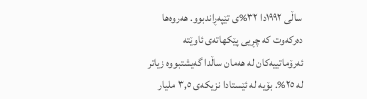ساڵی ١٩٩٢دا ٣٢%ی تێپەڕاندبوو. هەروەها دەرکەوت کە چڕیی پێکهاتەى ئاوێتە ئەرۆماتییەکان لە هەمان ساڵدا گەیشتبووە زیاتر لە ٢٥%. بۆیە لە ئێستادا نزیکەی ٣,٥ ملیار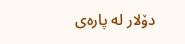دۆلار لە پارەی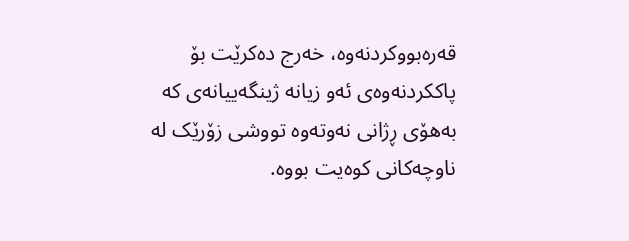قەرەبووکردنەوە، خەرج دەکرێت بۆ پاککردنەوەی ئەو زیانە ژینگەییانەى کە بەهۆی ڕژانی نەوتەوە تووشی زۆرێک لە ناوچەکانى کوەیت بووە.